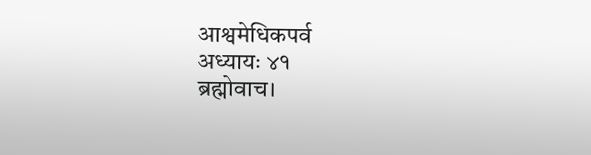आश्वमेधिकपर्व
अध्यायः ४१
ब्रह्मोवाच।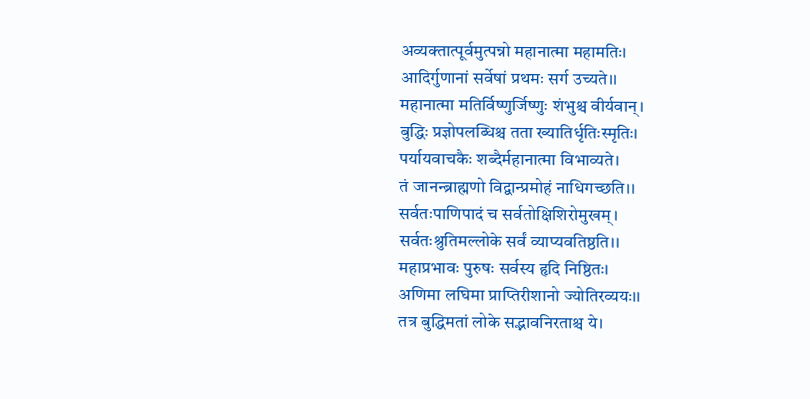अव्यक्तात्पूर्वमुत्पन्नो महानात्मा महामतिः।
आदिर्गुणानां सर्वेषां प्रथमः सर्ग उच्यते।।
महानात्मा मतिर्विष्णुर्जिष्णुः शंभुश्च वीर्यवान्।
बुद्धिः प्रज्ञोपलब्धिश्च तता ख्यातिर्धृतिःस्मृतिः।
पर्यायवाचकैः शब्दैर्महानात्मा विभाव्यते।
तं जानन्ब्राह्मणो विद्वान्प्रमोहं नाधिगच्छति।।
सर्वतःपाणिपादं च सर्वतोक्षिशिरोमुखम्।
सर्वतःश्रुतिमल्लोके सर्वं व्याप्यवतिष्ठति।।
महाप्रभावः पुरुषः सर्वस्य हृदि निष्ठितः।
अणिमा लघिमा प्राप्तिरीशानो ज्योतिरव्ययः।।
तत्र बुद्धिमतां लोके सद्भावनिरताश्च ये।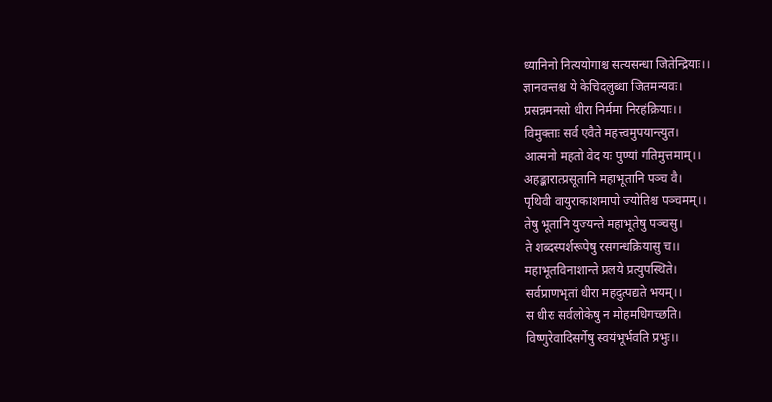ध्यानिनो नित्ययोगाश्च सत्यसन्धा जितेन्द्रियाः।।
ज्ञानवन्तश्च ये केचिदलुब्धा जितमन्यवः।
प्रसन्नमनसो धीरा निर्ममा निरहंक्रियाः।।
विमुक्ताः सर्व एवैते महत्त्वमुपयान्त्युत।
आत्मनो महतो वेद यः पुण्यां गतिमुत्तमाम्।।
अहङ्कारात्प्रसूतानि महाभूतानि पञ्च वै।
पृथिवी वायुराकाशमापो ज्योतिश्च पञ्चमम्।।
तेषु भूतानि युज्यन्ते महाभूतेषु पञ्चसु।
ते शब्दस्पर्शरूपेषु रसगन्धक्रियासु च।।
महाभूतविनाशान्ते प्रलये प्रत्युपस्थिते।
सर्वप्राणभृतां धीरा महदुत्पद्यते भयम्।।
स धीरः सर्वलोकेषु न मोहमधिगच्छति।
विष्णुरेवादिसर्गेषु स्वयंभूर्भवति प्रभुः।।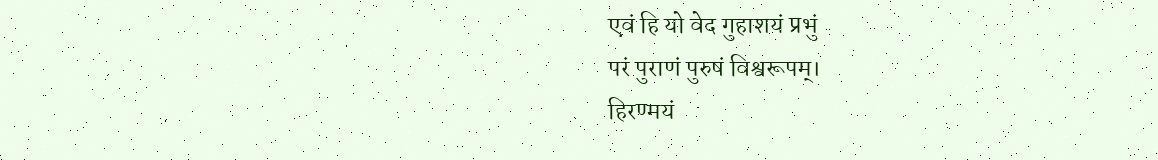एवं हि यो वेद गुहाशयं प्रभुं
परं पुराणं पुरुषं विश्वरूपम्।
हिरण्मयं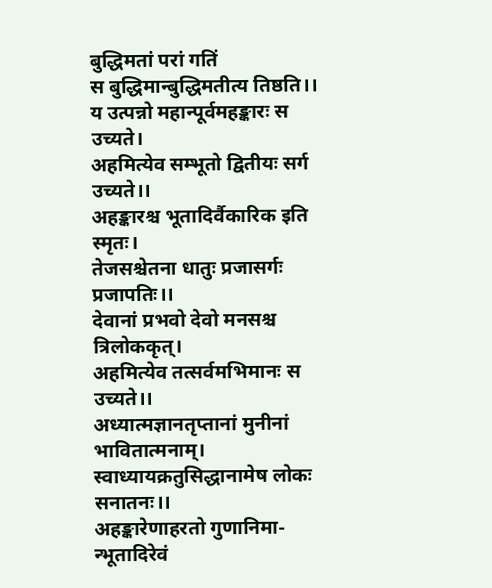बुद्धिमतां परां गतिं
स बुद्धिमान्बुद्धिमतीत्य तिष्ठति।।
य उत्पन्नो महान्पूर्वमहङ्कारः स उच्यते।
अहमित्येव सम्भूतो द्वितीयः सर्ग उच्यते।।
अहङ्कारश्च भूतादिर्वैकारिक इति स्मृतः।
तेजसश्चेतना धातुः प्रजासर्गः प्रजापतिः।।
देवानां प्रभवो देवो मनसश्च त्रिलोककृत्।
अहमित्येव तत्सर्वमभिमानः स उच्यते।।
अध्यात्मज्ञानतृप्तानां मुनीनां भावितात्मनाम्।
स्वाध्यायक्रतुसिद्धानामेष लोकः सनातनः।।
अहङ्कारेणाहरतो गुणानिमा-
न्भूतादिरेवं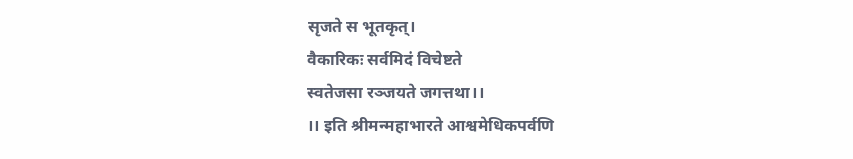सृजते स भूतकृत्।
वैकारिकः सर्वमिदं विचेष्टते
स्वतेजसा रञ्जयते जगत्तथा।।
।। इति श्रीमन्महाभारते आश्वमेधिकपर्वणि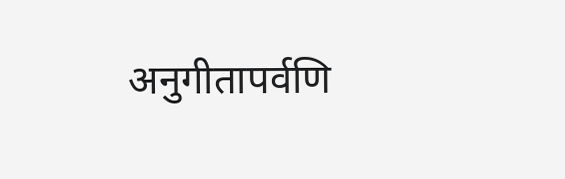अनुगीतापर्वणि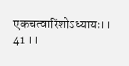एकचत्वारिंशोऽध्यायः।। 41 ।।